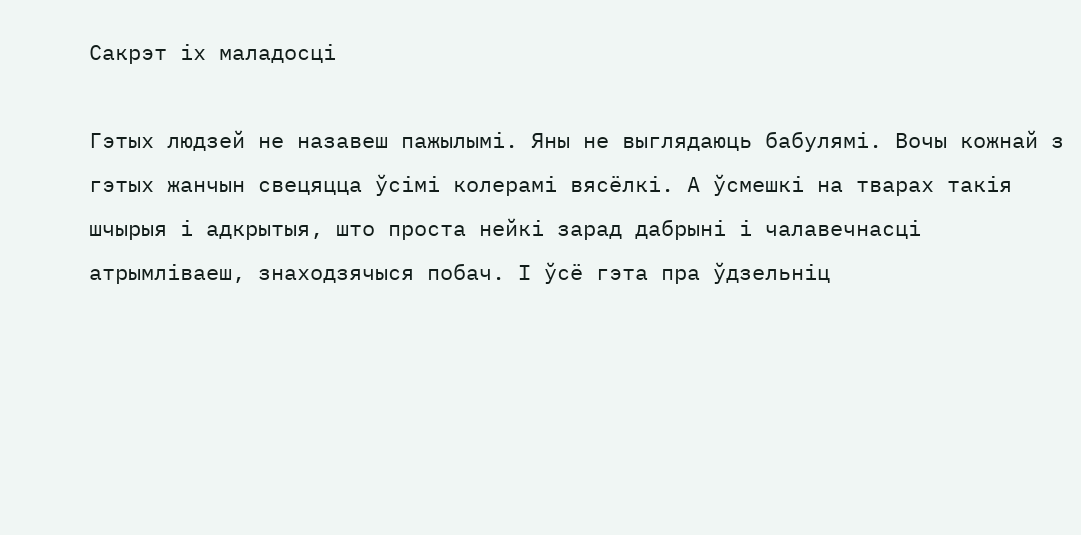Сакрэт іх маладосці

Гэтых людзей не назавеш пажылымі. Яны не выглядаюць бабулямі. Вочы кожнай з гэтых жанчын свецяцца ўсімі колерамі вясёлкі. А ўсмешкі на тварах такія шчырыя і адкрытыя, што проста нейкі зарад дабрыні і чалавечнасці атрымліваеш, знаходзячыся побач. І ўсё гэта пра ўдзельніц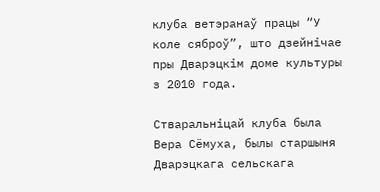клуба ветэранаў працы “У коле сяброў”, што дзейнічае пры Дварэцкім доме культуры з 2010 года.

Стваральніцай клуба была Вера Сёмуха, былы старшыня Дварэцкага сельскага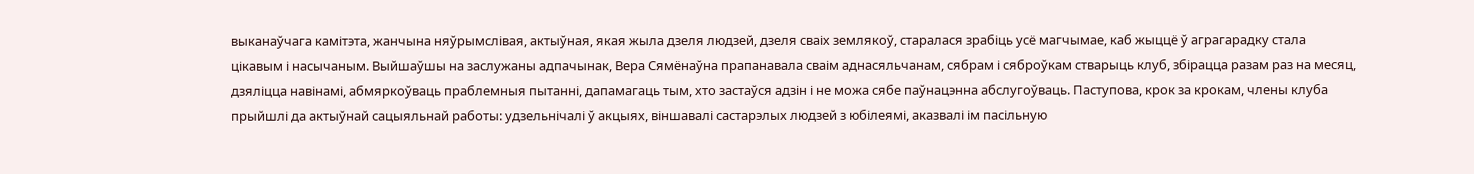выканаўчага камітэта, жанчына няўрымслівая, актыўная, якая жыла дзеля людзей, дзеля сваіх землякоў, старалася зрабіць усё магчымае, каб жыццё ў аграгарадку стала цікавым і насычаным. Выйшаўшы на заслужаны адпачынак, Вера Сямёнаўна прапанавала сваім аднасяльчанам, сябрам і сяброўкам стварыць клуб, збірацца разам раз на месяц, дзяліцца навінамі, абмяркоўваць праблемныя пытанні, дапамагаць тым, хто застаўся адзін і не можа сябе паўнацэнна абслугоўваць. Паступова, крок за крокам, члены клуба прыйшлі да актыўнай сацыяльнай работы: удзельнічалі ў акцыях, віншавалі састарэлых людзей з юбілеямі, аказвалі ім пасільную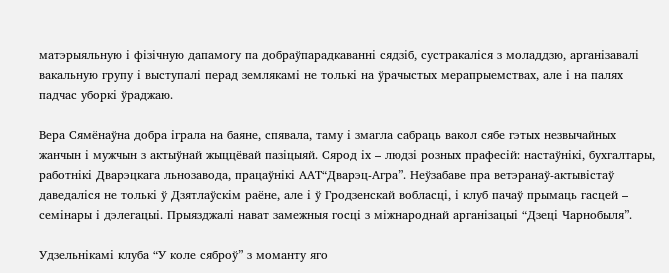матэрыяльную і фізічную дапамогу па добраўпарадкаванні сядзіб, сустракаліся з моладдзю, арганізавалі вакальную групу і выступалі перад землякамі не толькі на ўрачыстых мерапрыемствах, але і на палях падчас уборкі ўраджаю.

Вера Сямёнаўна добра іграла на баяне, спявала, таму і змагла сабраць вакол сябе гэтых незвычайных жанчын і мужчын з актыўнай жыццёвай пазіцыяй. Сярод іх – людзі розных прафесій: настаўнікі, бухгалтары, работнікі Дварэцкага льнозавода, працаўнікі ААТ“Дварэц-Агра”. Неўзабаве пра ветэранаў-актывістаў даведаліся не толькі ў Дзятлаўскім раёне, але і ў Гродзенскай вобласці, і клуб пачаў прымаць гасцей – семінары і дэлегацыі. Прыязджалі нават замежныя госці з міжнароднай арганізацыі “Дзеці Чарнобыля”.

Удзельнікамі клуба “У коле сяброў” з моманту яго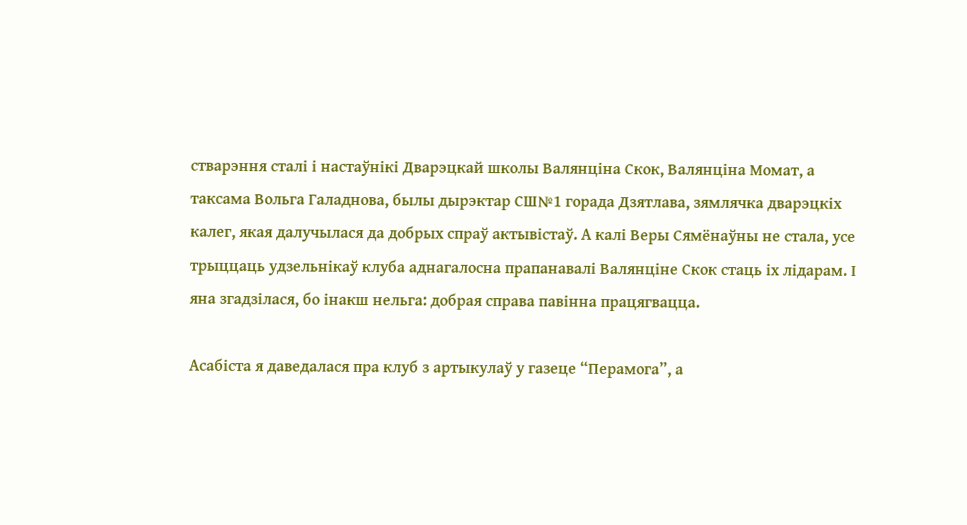стварэння сталі і настаўнікі Дварэцкай школы Валянціна Скок, Валянціна Момат, а таксама Вольга Галаднова, былы дырэктар СШ№1 горада Дзятлава, зямлячка дварэцкіх калег, якая далучылася да добрых спраў актывістаў. А калі Веры Сямёнаўны не стала, усе трыццаць удзельнікаў клуба аднагалосна прапанавалі Валянціне Скок стаць іх лідарам. І яна згадзілася, бо інакш нельга: добрая справа павінна працягвацца.

Асабіста я даведалася пра клуб з артыкулаў у газеце “Перамога”, а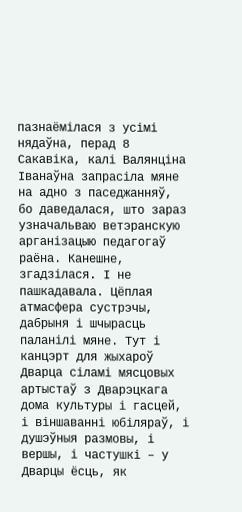пазнаёмілася з усімі нядаўна, перад 8 Сакавіка, калі Валянціна Іванаўна запрасіла мяне на адно з паседжанняў, бо даведалася, што зараз узначальваю ветэранскую арганізацыю педагогаў раёна. Канешне, згадзілася. І не пашкадавала. Цёплая атмасфера сустрэчы, дабрыня і шчырасць паланілі мяне. Тут і канцэрт для жыхароў Дварца сіламі мясцовых артыстаў з Дварэцкага дома культуры і гасцей, і віншаванні юбіляраў, і душэўныя размовы, і вершы, і частушкі – у Дварцы ёсць, як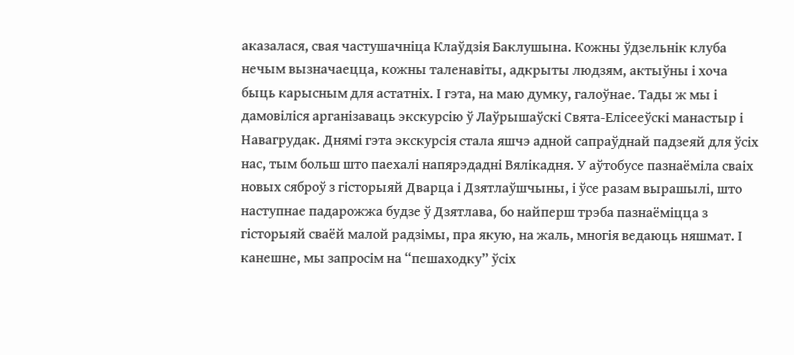аказалася, свая частушачніца Клаўдзія Баклушына. Кожны ўдзельнік клуба нечым вызначаецца, кожны таленавіты, адкрыты людзям, актыўны і хоча быць карысным для астатніх. І гэта, на маю думку, галоўнае. Тады ж мы і дамовіліся арганізаваць экскурсію ў Лаўрышаўскі Свята-Елісееўскі манастыр і Навагрудак. Днямі гэта экскурсія стала яшчэ адной сапраўднай падзеяй для ўсіх нас, тым больш што паехалі напярэдадні Вялікадня. У аўтобусе пазнаёміла сваіх новых сяброў з гісторыяй Дварца і Дзятлаўшчыны, і ўсе разам вырашылі, што наступнае падарожжа будзе ў Дзятлава, бо найперш трэба пазнаёміцца з гісторыяй сваёй малой радзімы, пра якую, на жаль, многія ведаюць няшмат. І канешне, мы запросім на “пешаходку” ўсіх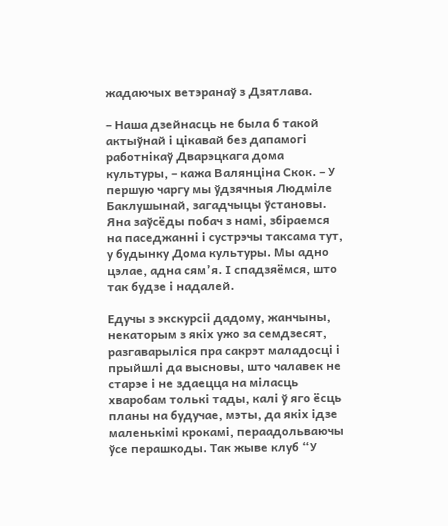жадаючых ветэранаў з Дзятлава.

– Наша дзейнасць не была б такой актыўнай і цікавай без дапамогі работнікаў Дварэцкага дома культуры, – кажа Валянціна Скок. – У першую чаргу мы ўдзячныя Людміле Баклушынай, загадчыцы ўстановы. Яна заўсёды побач з намі, збіраемся на паседжанні і сустрэчы таксама тут, у будынку Дома культуры. Мы адно цэлае, адна сям’я. І спадзяёмся, што так будзе і надалей.

Едучы з экскурсіі дадому, жанчыны, некаторым з якіх ужо за семдзесят, разгаварыліся пра сакрэт маладосці і прыйшлі да высновы, што чалавек не старэе і не здаецца на міласць хваробам толькі тады, калі ў яго ёсць планы на будучае, мэты, да якіх ідзе маленькімі крокамі, пераадольваючы ўсе перашкоды. Так жыве клуб “У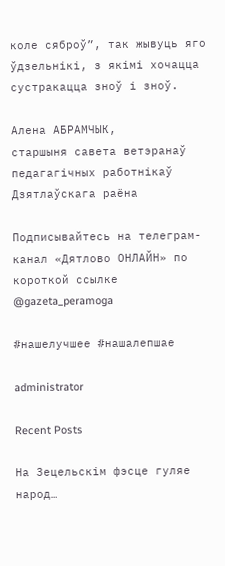коле сяброў”, так жывуць яго ўдзельнікі, з якімі хочацца сустракацца зноў і зноў.

Алена АБРАМЧЫК,
старшыня савета ветэранаў педагагічных работнікаў Дзятлаўскага раёна

Подписывайтесь на телеграм-канал «Дятлово ОНЛАЙН» по короткой ссылке @gazeta_peramoga

#нашелучшее #нашалепшае

administrator

Recent Posts

На Зецельскім фэсце гуляе народ…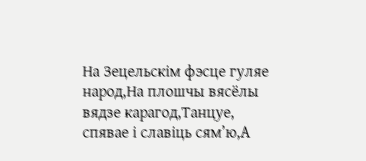На Зецельскім фэсце гуляе народ,На плошчы вясёлы вядзе карагод,Танцуе, спявае і славіць сям’ю,А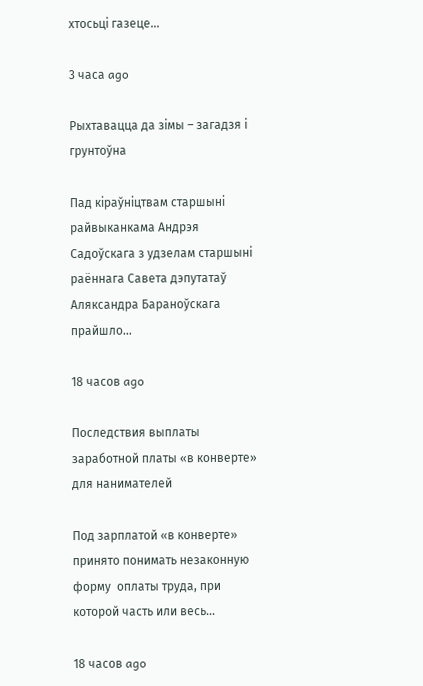хтосьці газеце…

3 часа ago

Рыхтавацца да зімы – загадзя і грунтоўна

Пад кіраўніцтвам старшыні райвыканкама Андрэя Садоўскага з удзелам старшыні раённага Савета дэпутатаў Аляксандра Бараноўскага прайшло…

18 часов ago

Последствия выплаты заработной платы «в конверте» для нанимателей

Под зарплатой «в конверте» принято понимать незаконную форму  оплаты труда, при которой часть или весь…

18 часов ago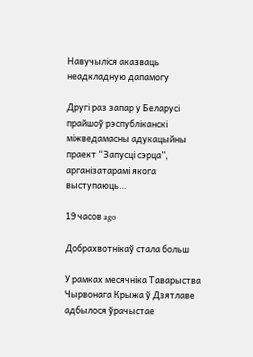Навучыліся аказваць неадкладную дапамогу

Другі раз запар у Беларусі прайшоў рэспубліканскі міжведамасны адукацыйны праект “Запусці сэрца”, арганізатарамі якога выступаюць…

19 часов ago

Добрахвотнікаў стала больш

У рамках месячніка Таварыства Чырвонага Крыжа ў Дзятлаве адбылося ўрачыстае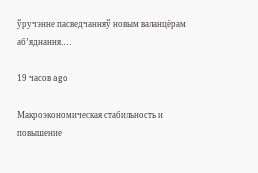ўручэнне пасведчанняў новым валанцёрам аб’яднання.…

19 часов ago

Макроэкономическая стабильность и повышение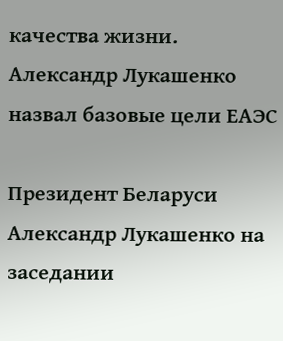качества жизни. Александр Лукашенко назвал базовые цели ЕАЭС

Президент Беларуси Александр Лукашенко на заседании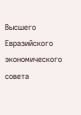Высшего Евразийского экономического совета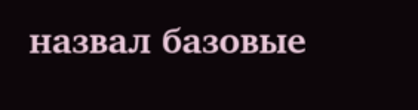назвал базовые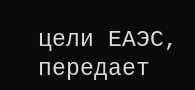цели ЕАЭС, передает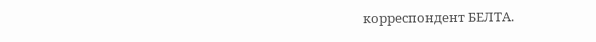корреспондент БЕЛТА.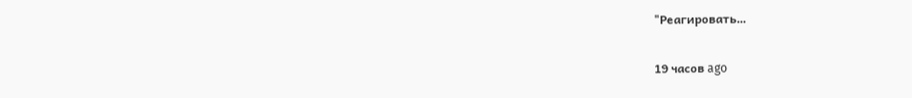"Реагировать…

19 часов ago